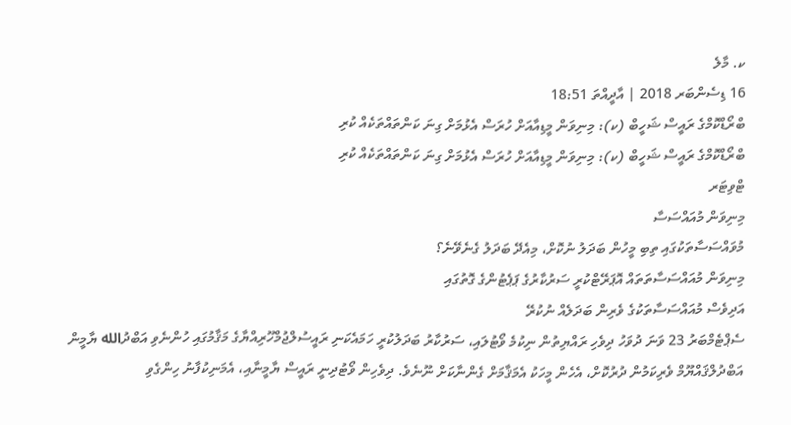ކ. މާލެ
16 ޑިސެންބަރ 2018 | އާދީއްތަ 18:51
ބްރޯޑްކޮމްގެ ރައީސް ޝަހީބް (ކ): މިނިވަން މީޑިއާއަށް ހުރަސް އެޅުމަށް ގިނަ ކަންތައްތަކެއް ކުރި
ބްރޯޑްކޮމްގެ ރައީސް ޝަހީބް (ކ): މިނިވަން މީޑިއާއަށް ހުރަސް އެޅުމަށް ގިނަ ކަންތައްތަކެއް ކުރި
ޓްވިޓަރ
މިނިވަން މުއައްސަސާ
މުވައްސަސާތަކުގައި ތިބި މީހުން ބަދަލު ނުކޮށް، މިއެދޭ ބަދަލު ގެނެވޭނެ؟
މިނިވަން މުއައްސަސާތަތައް އޮޕަރޭޓްކުރީ ސަރުކާރުގެ ޕަޕެޓުންގެ ގޮތުގައި
އަދިވެސް މުއައްސަސާތަކުގެ ވެރިން ބަދަލެއް ނުކުރޭ
ސެޕްޓެމްބަރު 23 ވަނަ ދުވަހު ދިވެހި ރައްޔިތުން ނިކުމެ ވޯޓުލައި، ސަރުކާރު ބަދަލުކުރީ ހަމައެކަނި ރައީސުލްޖުމްހޫރިއްޔާގެ މަޤާމުގައި ހުންނެވި އަބްދުالله ޔާމީން އަބްދުލްޤައްޔޫމް ވެރިކަމުން ދުރުކޮށް، އެހެން މީހަކު އެމަޤާމަށް ގެންނާކަށް ނޫނެވެ. ދިވެހިން ވޯޓުދިނީ ރައީސް ޔާމީނާއި، އެމަނިކުފާނު ހިންގެވި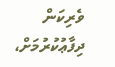ވެރިކަން ދިފާޢުކުރުމަށް،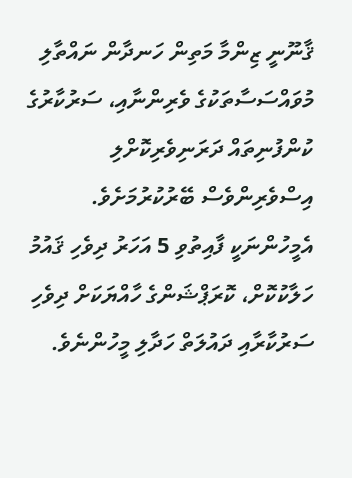ޤާނޫނީ ޒިންމާ މަތިން ހަނދާން ނައްތާލި މުވައްސަސާތަކުގެ ވެރިންނާއި، ސަރުކާރުގެ ކުންފުނިތައް ދަރަނިވެރިކޮށްލި އިސްވެރިންވެސް ބޭރުކުރުމަށެވެ. އެމީހުންނަކީ ފާއިތުވި 5 އަހަރު ދިވެހި ޤައުމު ހަލާކުކޮށް، ކޮރަޕްޝަންގެ ހާއްޔަކަށް ދިވެހި ސަރުކާރާއި ދައުލަތް ހަދާލި މީހުންނެވެ.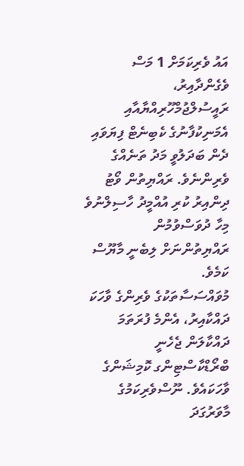އައު ވެރިކަމަށް 1 މަސް ވެގެންދާއިރު، ރައީސުލްޖުމްހޫރިއްޔާއާއި އެމަނިކުފާނުގެ ކެބިނެޓް ފިޔަވައި ދެން ބަދަލުވީ މަދު ތަނެއްގެ ވެރިންނެވެ. ރައްޔިތުން ވޯޓު ދިންއިރު ކުރި އުއްމީދު ހާސިލްނުވެ މިހާ ދުވަސްވުމުން ރައްޔިތުންނަށް ލިބެނީ މާޔޫސް ކަމެވެ.
މުވައްސަސާތަކުގެ ވެރިންގެ ވާހަކަ ދައްކާއިރު، އެންމެ ފުރަތަމަ ދައްކާލަން ޖެހެނީ ބްރޯޑްކާސްޓިންގ ކޮމިޝަންގެ ވާހަކައެވެ. ނޫސްވެރިކަމުގެ މާވަރުގަދަ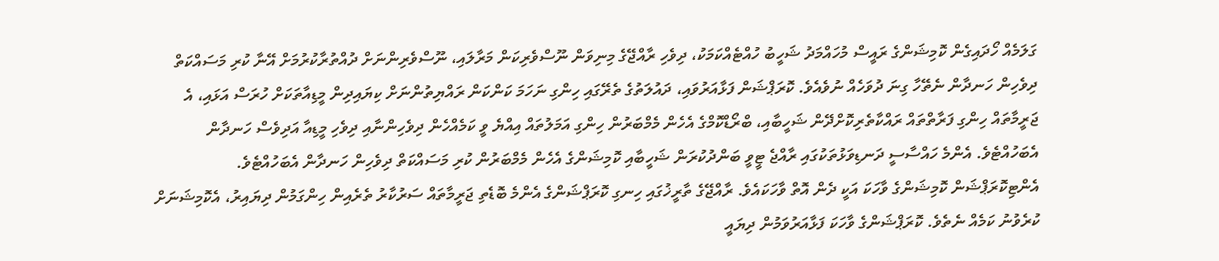ގަލަމެއް ހޯދައިގެން ކޮމިޝަންގެ ރައީސް މުހައްމަދު ޝަހީބު ހުއްޓެއްކަމަކު، ދިވެހި ރާއްޖޭގެ މިނިވަން ނޫސްވެރިކަން މަރާލައި، ނޫސްވެރިންނަށް ދުއްތުރާކުރުމަށް އޭނާ ކުރި މަސައްކަތް ދިވެހިން ހަނދާން ނެތޭހާ ގިނަ ދުވަހެއް ނުވެއެވެ. ކޮރަޕްޝަން ފަޅާއަރުވައި، ދައުލަތުގެ ތެރޭގައި ހިންގި ނަހަމަ ކަންކަން ރައްޔިތުންނަށް ކިޔައިދިން މީޑިއާތަކަށް ހުރަސް އަޅައި، އެ ޖަރީމާތައް ހިންގި ފަރާތްތައް ރައްކާތެރިކޮށްދޭން ޝަހީބާއި، ބްރޯޑްކޮމްގެ އެހެން މެމްބަރުން ހިންގި އަމަލުތައް އިއްޔެ ވީ ކަމެއްހެން ދިވެހިންނާއި ދިވެހި މީޑިއާ އަދިވެސް ހަނދާން އެބަހުއްޓެވެ. އެންމެ ހައްސާސީ ދަނޑިވަޅުތަކުގައި ރާއްޖެ ޓީވީ ބަންދުކުރަން ޝަހީބާއި ކޮމިޝަންގެ އެހެން މެމްބަރުން ކުރި މަސައްކަތް ދިވެހިން ހަނދާން އެބަހުއްޓެވެ.
އެންޓިކޮރަޕްޝަން ކޮމިޝަންގެ ވާހަކަ އަކީ ދެން އޮތް ވާހަކައެވެ. ރާއްޖޭގެ ތާރީޚުގައި ހިނގި ކޮރަޕްޝަންގެ އެންމެ ބޮޑެތި ޖަރީމާތައް ސަރުކާރު ތެރެއިން ހިންގަމުން ދިޔައިރު، އެކޮމިޝަނަށް ކުރެވުނު ކަމެއް ނެތެވެ. ކޮރަޕްޝަންގެ ވާހަކަ ފަޅާއަރުވަމުން ދިޔައީ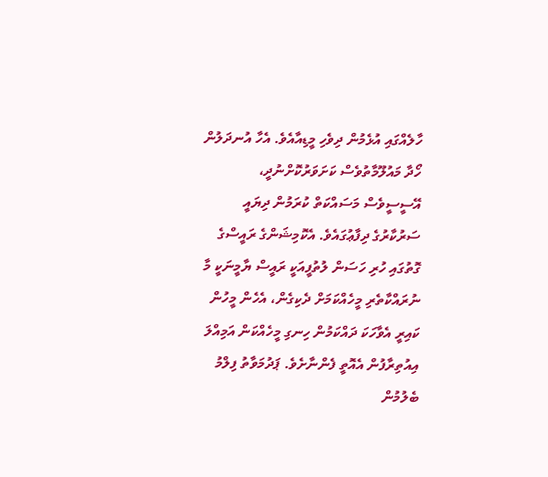ހާލެއްގައި އުޅެމުން ދިވެހި މީޑިއާއެވެ. އެހާ އުނދަލުން ހޯދާ މައުލޫމާތުވެސް ކަށަވަރުކޮށްނުދީ، އޭސީސީވެސް މަސައްކަތް ކުރަމުން ދިޔައީ ސަރުކާރުގެ ދިފާޢުގައެވެ. އެކޮމިޝަންގެ ރައީސްގެ ގޮތުގައި ހުރި ހަސަން ލުތުފީއަކީ ރައީސް ޔާމީނަކީ މާ ނުރައްކާތެރި މީހެއްކަމަށް ދެކިގެން، އެހެން މީހުން ކައިރީ އެވާހަކަ ދައްކަމުން ހިނގި މީހެއްކަން އަމިއްލަ އިއުތިރާފުން އެއޮތީ ފެންނާށެވެ. ޕަދުމަވާތު ފިލްމު ބެލުމުން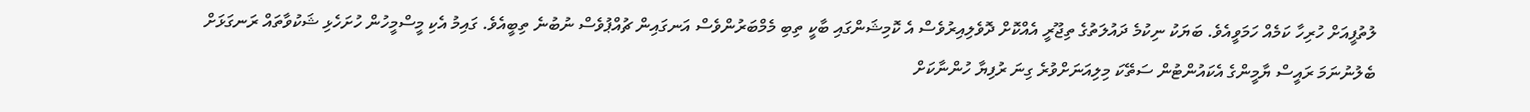ލުތުފީއަށް ހުރިހާ ކަމެއް ހަމަވީއެވެ. ބަޔަކު ނިކުމެ ދައުލަތުގެ ތިޖޫރީ އެއްކޮށް ދޮވެލިއިރުވެސް އެ ކޮމިޝަންގައި ބާކީ ތިބި މެމްބަރުންވެސް އަނގައިން ޗުއްޕުވެސް ނުބުނެ ތިބީއެވެ. ގައިމު އެކި މީސްމީހުން ހުށަހެޅި ޝަކުވާތައް ރަނގަޅަށް ބެލުނުނަމަ ރައީސް ޔާމީންގެ އެކައުންޓުން ސަތޭކަ މިލިއަނަށްވުރެ ގިނަ ރުފިޔާ ހުންނާކަށް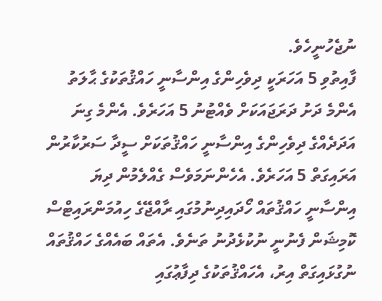ނުޖެހުނީހެވެ.
ފާއިތުވި 5 އަހަރަކީ ދިވެހިންގެ އިންސާނީ ހައްޤުތަކުގެ ޙާލަތު އެންމެ ދަށު ދަރަޖައަކަށް ވެއްޓުނު 5 އަހަރެވެ. އެންމެ ގިނަ އަދަދެއްގެ ދިވެހިންގެ އިންސާނީ ހައްޤުތަކަށް ސީދާ ސަރުކާރުން އަރައިގަތް 5 އަހަރެވެ. އެހެންނަމަވެސް ގެއްލެމުން ދިޔަ އިންސާނީ ހައްޤުތައް ހޯދައިދިނުމުގައި ރާއްޖޭގެ ހިއުމަންރައިޓްސް ކޮމިޝަން ފެނުނީ ނުކުޅެދުނު ތަނެވެ. އެތައް ބައެއްގެ ހައްޤުތައް ނުގުޅައިގަތް އިރު، އެހައްޤުތަކުގެ ދިފާޢުގައި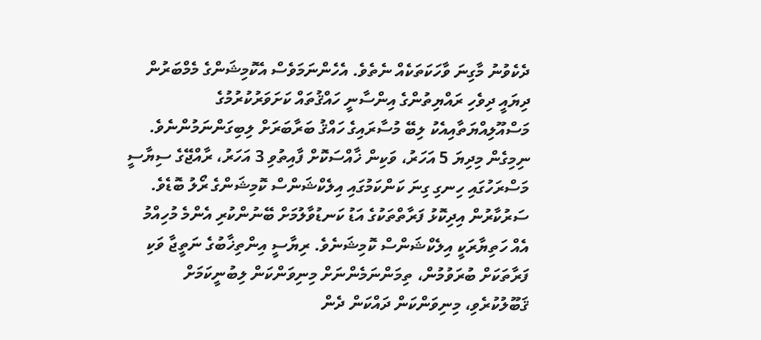ދެކެވުނު މާގިނަ ވާހަކަތަކެއް ނެތެވެ. އެހެންނަމަވެސް އެކޮމިޝަންގެ މެމްބަރުން ދިޔައީ ދިވެހި ރައްޔިތުންގެ އިންސާނީ ހައްޤުތައް ކަށަވަރުކުރުމުގެ މަސްއޫލިއްޔަތާއިއެކު ލިބޭ މުސާރައިގެ ހައްޤު ބަރާބަރަށް ލިބިގަންނަމުންނެވެ.
ނިމިގެން މިދިޔަ 5 އަހަރު، ވަކިން ޚާއްސަކޮށް ފާއިތުވި 3 އަހަރު، ރާއްޖޭގެ ސިޔާސީ މަސްރަހުގައި ހިނގި ގިނަ ކަންކަމުގައި އިލެކްޝަންސް ކޮމިޝަންގެ ރޯލު ބޮޑެވެ. ސަރުކާރުން އިދިކޮޅު ފަރާތްތަކުގެ އަޑު ކަނޑުވާލުމަށް ބޭނުންކުރި އެންމެ މުހިއްމު އެއް ހަތިޔާރަކީ އިލެކްޝަންސް ކޮމިޝަނެވެ. ރިޔާސީ އިންތިޚާބުގެ ނަތީޖާ ވަކި ފަރާތަކަށް ބުރަވުމުން، ތިމަންނަމެންނަށް މިނިވަންކަން ލިބުނީކަމަށް ޤަބޫލުކުރެވި، މިނިވަންކަން ދައްކަން ދެން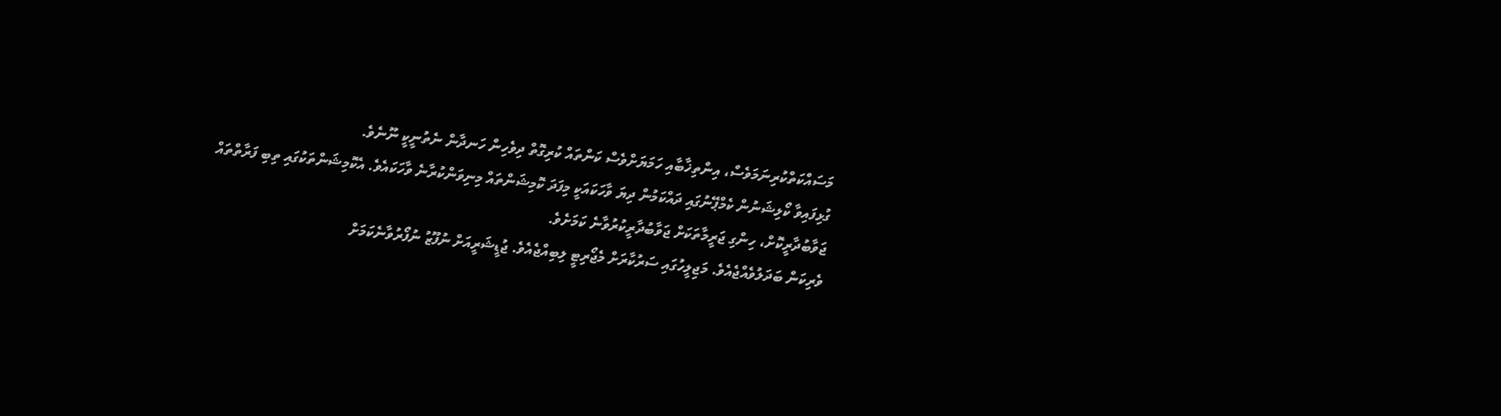މަސައްކަތްކުރިނަމަވެސް، އިންތިޚާބާއި ހަމަޔަށްވެސް ކަންތައް ކުރިގޮތް ދިވެހިން ހަނދާން ނެތުނީކީ ނޫނެވެ.
ގުޅިފައިވާ ކޯލިޝަނުން ކެމްޕޭނުގައި ދައްކަމުން ދިޔަ ވާހަކައަކީ މިފަދަ ކޮމިޝަންތައް މިނިވަންކުރާނެ ވާހަކައެވެ. އެކޮމިޝަންތަކުގައި ތިބި ފަރާތްތައް ޖަވާބުދާރީކޮށް، ހިންގި ޖަރީމާތަކަށް ޖަވާބުދާރީކުރުވާނެ ކަމަށެވެ.
ވެރިކަން ބަދަލުވެއްޖެއެވެ. މަޖިލީހުގައި ސަރުކާރަށް މެޖޯރިޓީ ލިބިއްޖެއެވެ. ޖުޑީޝަރީއަށް ނުފޫޒު ނުފޯރުވާނެކަމަށް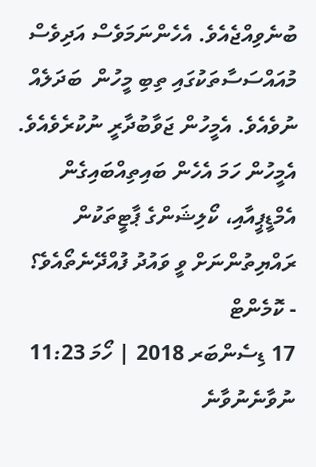ބުނެވިއްޖެއެވެ. އެހެންނަމަވެސް އަދިވެސް މުއައްސަސާތަކުގައި ތިބި މީހުން  ބަދަލެއް ނުވެއެވެ. އެމީހުން ޖަވާބުދާރީ ނުކުރެވެއެވެ. އެމީހުން ހަމަ އެހެން ބައިތިއްބައިގެން އެމްޑީޕީއާއި، ކޯލިޝަންގެ ޕާޓީތަކުން ރައްޔިތުންނަށް ވީ ވައުދު ފުއްދޭނެތޯއެވެ؟
- ކޮމެންޓް
17 ޑިސެންބަރ 2018 | ހޯމަ 11:23
ނުވާނެނުވާނެ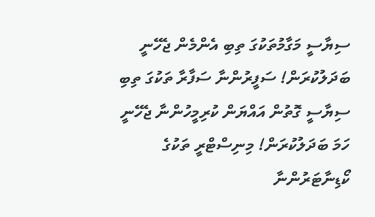ސިޔާސީ މަގާމުތަކުގަ ތިބި އެންމެން ޖެހޭނީ ބަދަލުކުރަން! ސަފީރުންނާ ސަފާރާ ތަކުގަ ތިބި ސިޔާސީ ގޮތުން އައްޔަން ކުރިމީހުންނާ ޖެހޭނީ ހަމަ ބަދަލުކުރަން! މިނިސްޓްރީ ތަކުގެ ކޯޑިނާޓަރުންނާ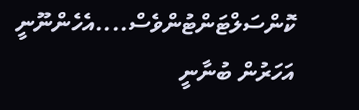ކޮންސަލްޓަންޓުންވެސް....އެހެންނޫނީ އަހަރުން ބުނާނީ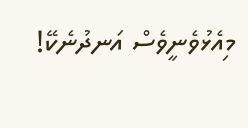މިއެޅުވެނީވެސް އަނދުނެކޭ!